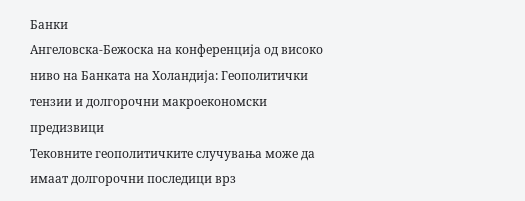Банки
Ангеловска-Бежоска на конференција од високо ниво на Банката на Холандија: Геополитички тензии и долгорочни макроекономски предизвици
Тековните геополитичките случувања може да имаат долгорочни последици врз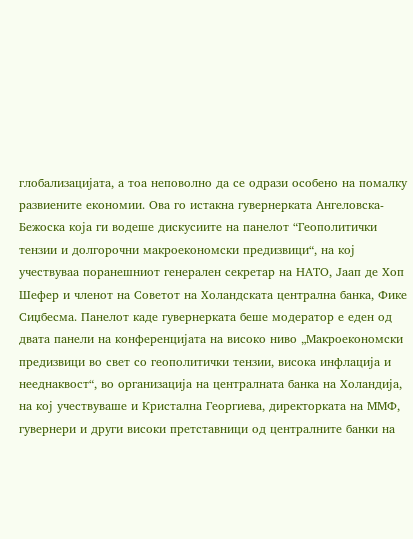глобализацијата, а тоа неповолно да се одрази особено на помалку развиените економии. Ова го истакна гувернерката Ангеловска-Бежоска која ги водеше дискусиите на панелот “Геополитички тензии и долгорочни макроекономски предизвици“, на кој учествуваа поранешниот генерален секретар на НАТО, Јаап де Хоп Шефер и членот на Советот на Холандската централна банка, Фике Сиџбесма. Панелот каде гувернерката беше модератор е еден од двата панели на конференцијата на високо ниво „Макроекономски предизвици во свет со геополитички тензии, висока инфлација и нееднаквост“, во организација на централната банка на Холандија, на кој учествуваше и Кристална Георгиева, директорката на ММФ, гувернери и други високи претставници од централните банки на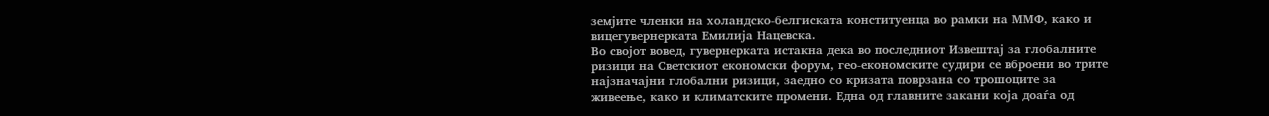земјите членки на холандско-белгиската конституенца во рамки на ММФ, како и вицегувернерката Емилија Нацевска.
Во својот вовед, гувернерката истакна дека во последниот Извештај за глобалните ризици на Светскиот економски форум, гео-економските судири се вброени во трите најзначајни глобални ризици, заедно со кризата поврзана со трошоците за живеење, како и климатските промени. Една од главните закани која доаѓа од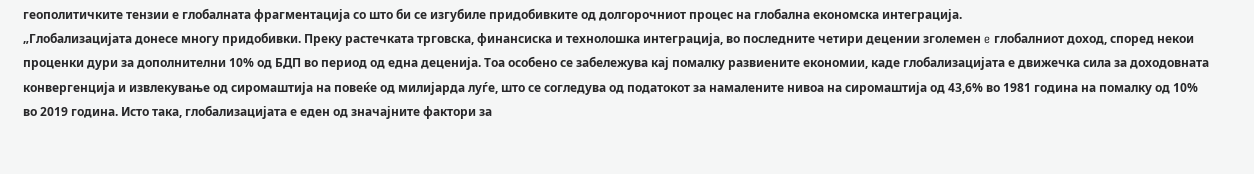геополитичките тензии е глобалната фрагментација со што би се изгубиле придобивките од долгорочниот процес на глобална економска интеграција.
„Глобализацијата донесе многу придобивки. Преку растечката трговска, финансиска и технолошка интеграција, во последните четири децении зголемен e глобалниот доход, според некои проценки дури за дополнителни 10% од БДП во период од една деценија. Тоа особено се забележува кај помалку развиените економии, каде глобализацијата е движечка сила за доходовната конвергенција и извлекување од сиромаштијa на повеќе од милијарда луѓе, што се согледува од податокот за намалените нивоа на сиромаштија од 43,6% во 1981 година на помалку од 10% во 2019 година. Исто така, глобализацијата е еден од значајните фактори за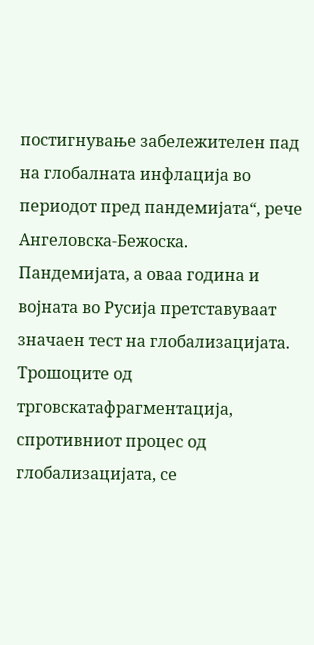постигнување забележителен пад на глобалната инфлација во периодот пред пандемијата“, рече Ангеловска-Бежоска.
Пандемијата, а оваа година и војната во Русија претставуваат значаен тест на глобализацијата. Трошоците од трговскатафрагментација, спротивниот процес од глобализацијата, се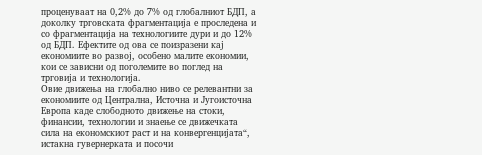проценуваат на 0,2% до 7% од глобалниот БДП, а доколку трговската фрагментација е проследена и со фрагментација на технологиите дури и до 12% од БДП. Ефектите од ова се поизразени кај економиите во развој, особено малите економии, кои се зависни од поголемите во поглед на трговија и технологија.
Овие движења на глобално ниво се релевантни за економиите од Централна, Источна и Југоисточна Европа каде слободното движење на стоки, финансии, технологии и знаење се движечката сила на економскиот раст и на конвергенцијата“, истакна гувернерката и посочи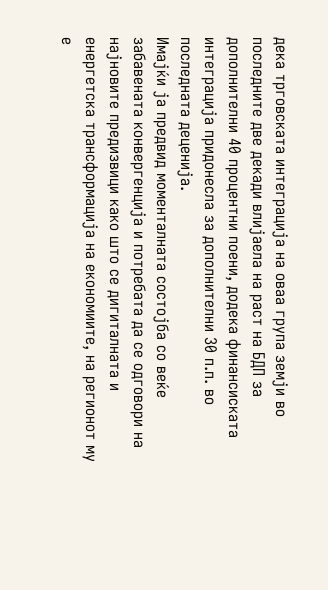дека трговската интеграција на оваа група земји во последните две декади влијаела на раст на БДП за дополнителни 40 процентни поени, додека финансиската интеграција придонесла за дополнителни 30 п.п. во последната деценија.
Имајќи ја предвид моменталната состојба со веќе забавената конвергенција и потребата да се одговори на најновите предизвици како што се дигиталната и енергетска трансформација на економиите, на регионот му е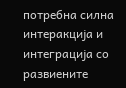потребна силна интеракција и интеграција со развиените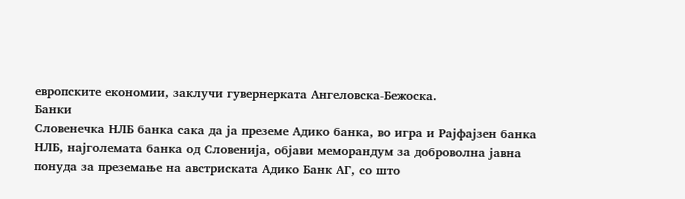европските економии, заклучи гувернерката Ангеловска-Бежоска.
Банки
Словенечка НЛБ банка сака да ја преземе Адико банка, во игра и Рајфајзен банка
НЛБ, најголемата банка од Словенија, објави меморандум за доброволна јавна понуда за преземање на австриската Адико Банк АГ, со што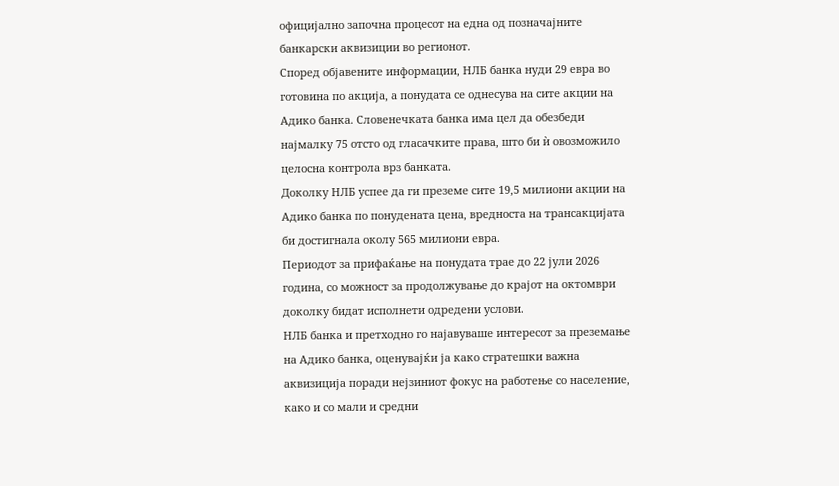официјално започна процесот на една од позначајните банкарски аквизиции во регионот.
Според објавените информации, НЛБ банка нуди 29 евра во готовина по акција, а понудата се однесува на сите акции на Адико банка. Словенечката банка има цел да обезбеди најмалку 75 отсто од гласачките права, што би ѝ овозможило целосна контрола врз банката.
Доколку НЛБ успее да ги преземе сите 19,5 милиони акции на Адико банка по понудената цена, вредноста на трансакцијата би достигнала околу 565 милиони евра.
Периодот за прифаќање на понудата трае до 22 јули 2026 година, со можност за продолжување до крајот на октомври доколку бидат исполнети одредени услови.
НЛБ банка и претходно го најавуваше интересот за преземање на Адико банка, оценувајќи ја како стратешки важна аквизиција поради нејзиниот фокус на работење со население, како и со мали и средни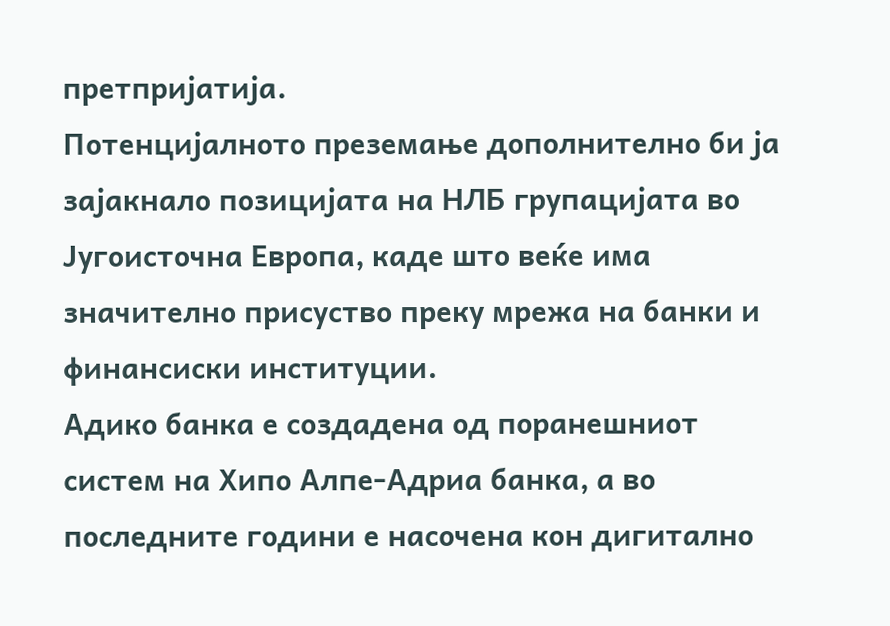претпријатија.
Потенцијалното преземање дополнително би ја зајакнало позицијата на НЛБ групацијата во Југоисточна Европа, каде што веќе има значително присуство преку мрежа на банки и финансиски институции.
Адико банка е создадена од поранешниот систем на Хипо Алпе-Адриа банка, а во последните години е насочена кон дигитално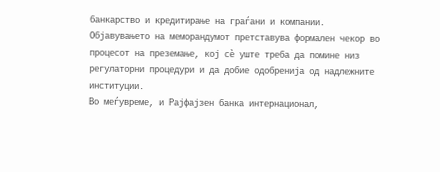банкарство и кредитирање на граѓани и компании.
Објавувањето на меморандумот претставува формален чекор во процесот на преземање, кој сè уште треба да помине низ регулаторни процедури и да добие одобренија од надлежните институции.
Во меѓувреме, и Рајфајзен банка интернационал,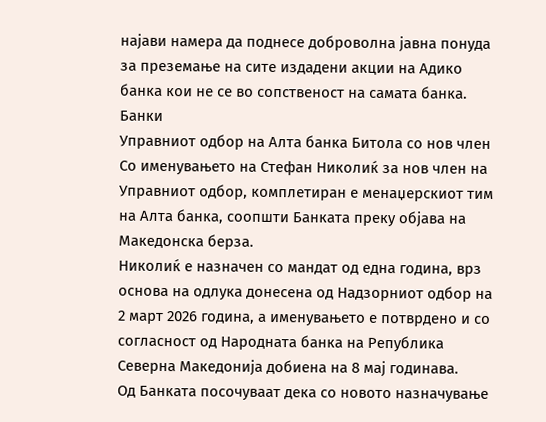најави намера да поднесе доброволна јавна понуда за преземање на сите издадени акции на Адико банка кои не се во сопственост на самата банка.
Банки
Управниот одбор на Алта банка Битола со нов член
Со именувањето на Стефан Николиќ за нов член на Управниот одбор, комплетиран е менаџерскиот тим на Алта банка, соопшти Банката преку објава на Македонска берза.
Николиќ е назначен со мандат од една година, врз основа на одлука донесена од Надзорниот одбор на 2 март 2026 година, а именувањето е потврдено и со согласност од Народната банка на Република Северна Македонија добиена на 8 мај годинава.
Од Банката посочуваат дека со новото назначување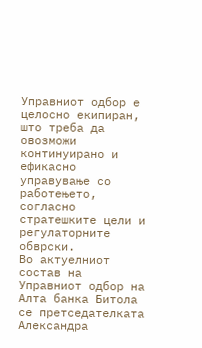Управниот одбор е целосно екипиран, што треба да овозможи континуирано и ефикасно управување со работењето, согласно стратешките цели и регулаторните обврски.
Во актуелниот состав на Управниот одбор на Алта банка Битола се претседателката Александра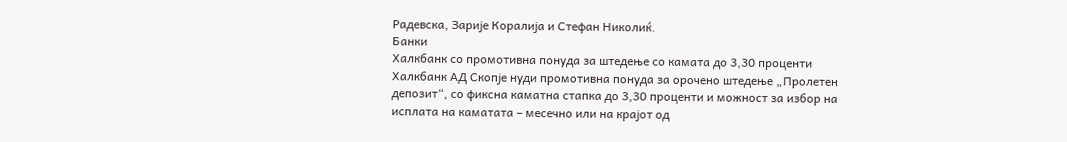Радевска, Зарије Коралија и Стефан Николиќ.
Банки
Халкбанк со промотивна понуда за штедење со камата до 3,30 проценти
Халкбанк АД Скопје нуди промотивна понуда за орочено штедење „Пролетен депозит“, со фиксна каматна стапка до 3,30 проценти и можност за избор на исплата на каматата – месечно или на крајот од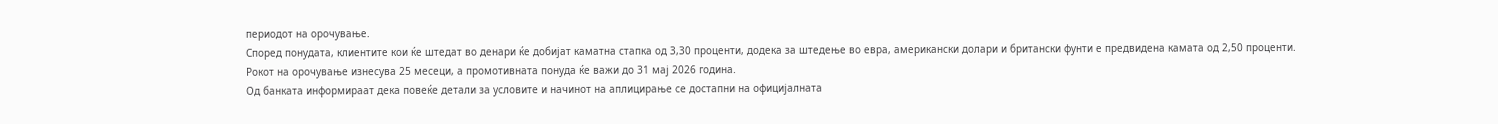периодот на орочување.
Според понудата, клиентите кои ќе штедат во денари ќе добијат каматна стапка од 3,30 проценти, додека за штедење во евра, американски долари и британски фунти е предвидена камата од 2,50 проценти.
Рокот на орочување изнесува 25 месеци, а промотивната понуда ќе важи до 31 мај 2026 година.
Од банката информираат дека повеќе детали за условите и начинот на аплицирање се достапни на официјалната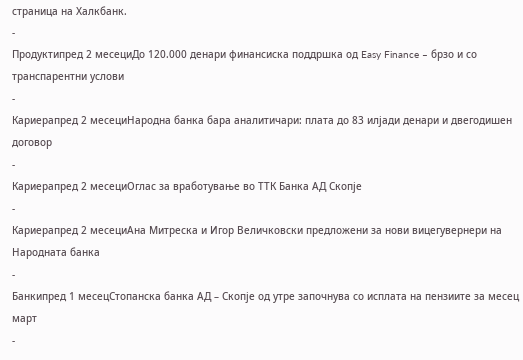страница на Халкбанк.
-
Продуктипред 2 месециДо 120.000 денари финансиска поддршка од Easy Finance – брзо и со транспарентни услови
-
Кариерапред 2 месециНародна банка бара аналитичари: плата до 83 илјади денари и двегодишен договор
-
Кариерапред 2 месециОглас за вработување во ТТК Банка АД Скопје
-
Кариерапред 2 месециАна Митреска и Игор Величковски предложени за нови вицегувернери на Народната банка
-
Банкипред 1 месецСтопанска банка АД – Скопје од утре започнува со исплата на пензиите за месец март
-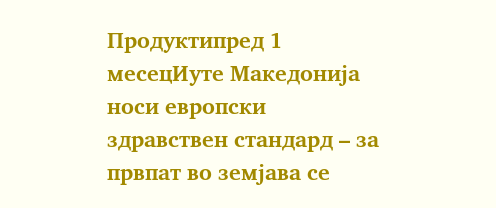Продуктипред 1 месецИуте Македонија носи европски здравствен стандард – за првпат во земјава се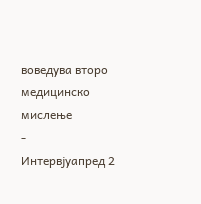воведува второ медицинско мислење
-
Интервјуапред 2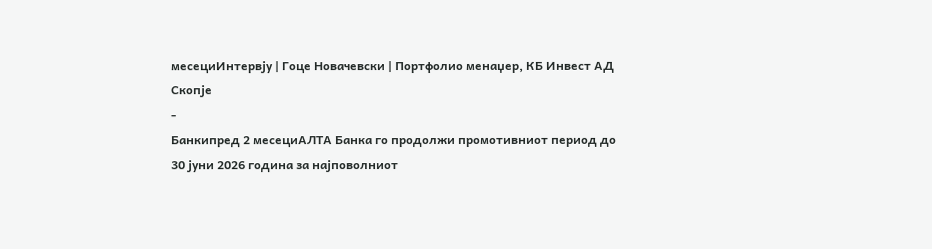месециИнтервју | Гоце Новачевски | Портфолио менаџер, КБ Инвест АД Скопје
-
Банкипред 2 месециАЛТА Банка го продолжи промотивниот период до 30 јуни 2026 година за најповолниот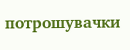потрошувачки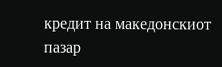кредит на македонскиот пазар